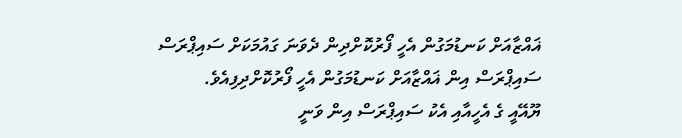ޣައްޒާއަށް ކަނޑުމަގުން އެހީ ފޯރުކޮށްދިން ދެވަނަ ގައުމަކަށް ސައިޕްރަސް
ސައިޕްރަސް އިން ޣައްޒާއަށް ކަނޑުމަގުން އެހީ ފޯރުކޮށްދިފިއެވެ.
ޔޫއޭއީ ގެ އެހީއާއި އެކު ސައިޕްރަސް އިން ވަނީ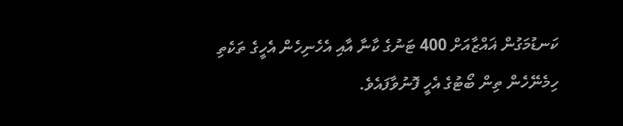ކަނޑުމަގުން ޣައްޒާއަށް 400 ޓަނުގެ ކާނާ އާއި އެހެނިހެން އެހީގެ ތަކެތި ހިމެނޭހެން ތިން ބޯޓުގެ އެހީ ފޮނުވާފައެވެ.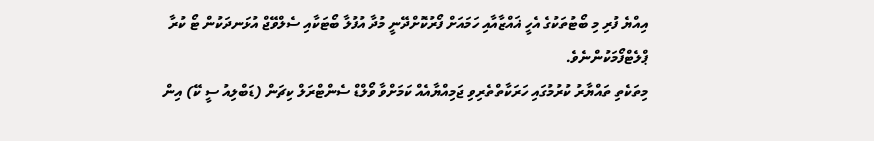އިއްޔެ ފުރި މި ބޯޓުތަކުގެ އެހީ ޣައްޒާއާއި ހަމައަށް ފޯރުކޮށްދޭނީ މުދާ އުފުލާ ބޯޓަކާއި ސެލްވޭޖް އުޅަނދަކުން ޓޯ ކުރާ ޕްލެޓްފޯމަކުންނެވެ.
މިތަކެތި ތައްޔާރު ކުރުމުގައި ހަރަކާތްތެރިވި ޖަމިއްޔާއެއް ކަމަށްވާ ވޯލްޑް ސެންޓްރަލް ކިޗަން (ޑަބްލިއު ސީ ކޭ) އިން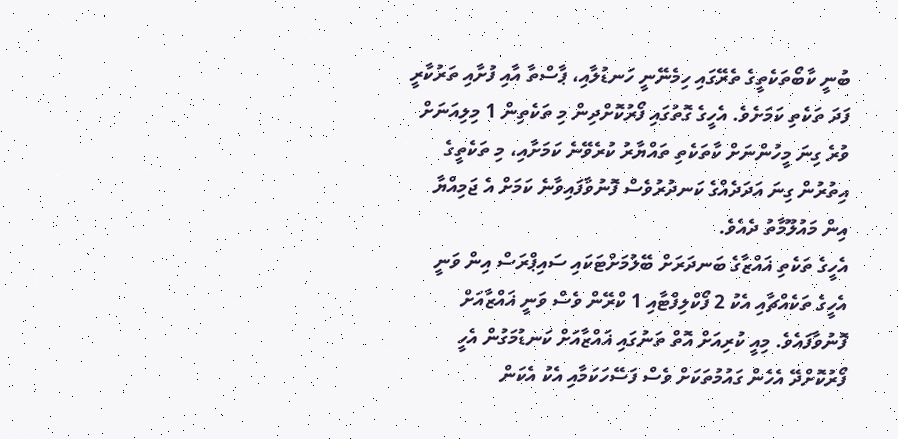ބުނީ ކާބޯތަކެތީގެ ތެރޭގައި ހިމެނޭނީ ހަނޑުލާއި، ޕާސްތާ އާއި ފުށާއި ތަރުކާރީ ފަދަ ތަކެތި ކަމަށެވެ. އެހީގެ ގޮތުގައި ފޯރުކޮށްދިން މި ތަކެތިން 1 މިލިއަނަށް ވުރެ ގިނަ މީހުންނަށް ކާތަކެތި ތައްޔާރު ކުރެވޭނެ ކަމަށާއި، މި ތަކެތީގެ އިތުރުން ގިނަ އަދަދެއްގެ ކަނދުރުވެސް ފޮނުވާފައިވާނެ ކަމަށް އެ ޖަމިއްޔާ އިން މައުލޫމާތު ދެއެވެ.
އެހީގެ ތަކެތި ޣައްޒާގެ ބަނދަރަށް ބޭލުމަށްޓަކައި ސައިޕްރަސް އިން ވަނީ އެހީގެ ތަކެއްޗާއި އެކު 2 ފޯކްލިފްޓާއި 1 ކްރޭން ވެސް ވަނީ ޣައްޒާއަށް ފޮނުވާފައެވެ. މިއީ ކުރިއަށް އޮތް ތަނުގައި ޣައްޒާއަށް ކަނޑުމަގުން އެހީ ފޯރުކޮށްދޭ އެހެން ގައުމުތަކަށް ވެސް ފަސޭހަކަމާއި އެކު އެކަން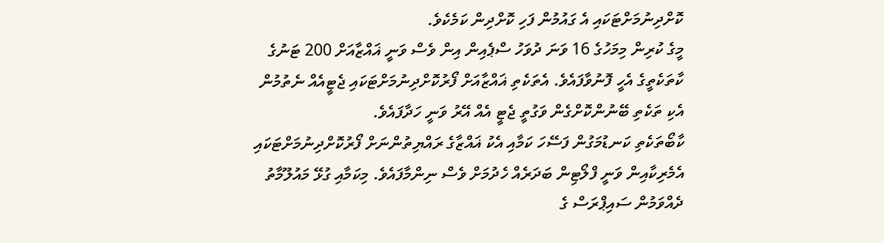ކޮށްދިނުމަށްޓަކައި އެ ގައުމުން ފަހި ކޮށްދިން ކަމެކެވެ.
މީގެ ކުރިން މިމަހުގެ 16 ވަނަ ދުވަހު ސްޕެއިން އިން ވެސް ވަނީ ޣައްޒާއަށް 200 ޓަނުގެ ކާތަކެތީގެ އެހީ ފޮނުވާފައެވެ. އެތަކެތި ޣައްޒާއަށް ފޯރުކޮށްދިނުމަށްޓަކައި ޖެޓީއެއް ނެތުމުން އެކި ތަކެތި ބޭނުންކޮށްގެން ވަގުތީ ޖެޓީ އެއް އޭރު ވަނީ ހަދާފައެވެ.
ކާބޯތަކެތި ކަނޑުމަގުން ފަސޭހަ ކަމާއި އެކު ޣައްޒާގެ ރައްޔިތުންނަށް ފޯރުކޮށްދިނުމަށްޓަކައި އެމެރިކާއިން ވަނީ ފްލޯޓިން ބަދަރެއް ހެދުމަށް ވެސް ނިންމާފައެވެ. މިކަމާއި ގުޅޭ މައުލޫމާތު ދެއްވަމުން ސައިޕްރަސް ގެ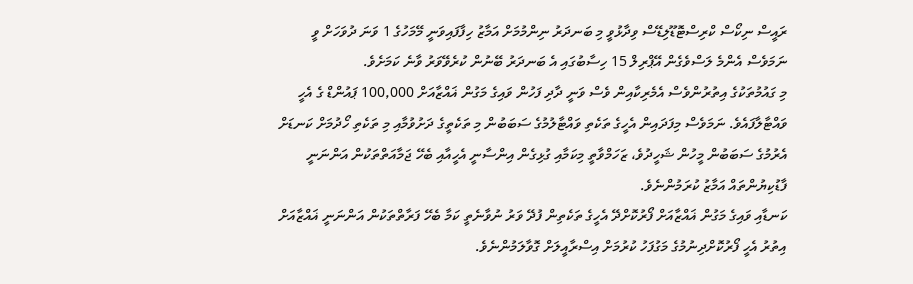ރައީސް ނިކޯސް ކްރިސްޓޮޑޫލިޑޭސް ވިދާޅުވީ މި ބަނދަރު ނިންމުމަށް އަމާޒު ހިފާފައިވަނީ މޭމަހުގެ 1 ވަނަ ދުވަހަށް ވީ ނަމަވެސް އެންމެ ލަސްވެގެން އޭޕްރިލް 15 ހިސާބުގައި އެ ބަނދަރު ބޭނުން ކުރެވޭވަރު ވާނެ ކަމަށެވެ.
މި ގައުމުތަކުގެ އިތުރުންވެސް އެމެރިކާއިން ވެސް ވަނީ ދާދި ފަހުން ވައިގެ މަގުން ޣައްޒާއަށް 100,000 ޕައުންޑް ގެ އެހީ ވައްޓާލާފައެވެ. ނަމަވެސް މިފަދައިން އެހީގެ ތަކެތި ވައްޓާލުމުގެ ސަބަބުން މި ތަކެތީގެ ދަށުވުމާއި މި ތަކެތި ހޯދުމަށް ކަނޑަށް އެރުމުގެ ސަބަބުން މީހުން ޝަހީދުވެ، ޒަހަމްވާތީ މިކަމާއި ގުޅިގެން އިންސާނީ އެހީއާއި ބެހޭ ޖަމާއަތްތަކުން އަންނަނީ ފާޑުކިޔުންތައް އަމާޒު ކުރަމުންނެވެ.
ކަނޑާއި ވައިގެ މަގުން ޣައްޒާއަށް ފޯރުކޮށްދޭ އެހީގެ ތަކެތިން ފުދޭ ވަރު ނުވާނެތީ ކަމާ ބެހޭ ފަރާތްތަކުން އަންނަނީ ޣައްޒާއަށް އިތުރު އެހީ ފޯރުކޮށްދިނުމުގެ މަގުފަހު ކުރުމަށް އިސްރާއީލަށް ގޮވާލަމުންނެވެ.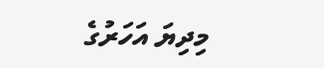މިދިޔަ އަހަރުގެ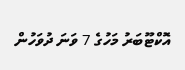އޮކްޓޫބަރު މަހުގެ 7 ވަނަ ދުވަހުން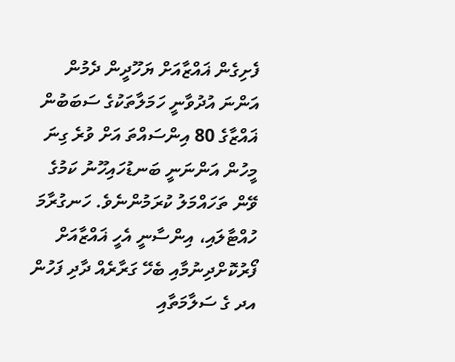ފެށިގެން ޣައްޒާއަށް ޔަހޫދީން ދެމުން އަންނަ އުދުވާނީ ހަމަލާތަކުގެ ސަބަބުން ޣައްޒާގެ 80 އިންސައްތަ އަށް ވުރެ ގިނަ މީހުން އަންނަނީ ބަނޑުހައިހޫނު ކަމުގެ ވޭން ތަހައްމަލު ކުރަމުންނެވެ. ހަނގުރާމަ ހުއްޓާލައި، އިންސާނީ އެހީ ޣައްޒާއަށް ފޯރުކޮށްދިނުމާއި ބެހޭ ގަރާރެއް ދާދި ފަހުން އދ ގެ ސަލާމަތާއި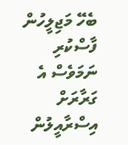ބެހޭ މަޖިލީހުން ފާސްކުރި ނަމަވެސް އެ ގަރާރަށް އިސްރާއީލުން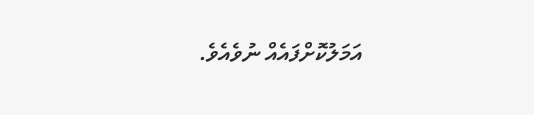އަމަލުކޮށްފައެއް ނުވެއެވެ.